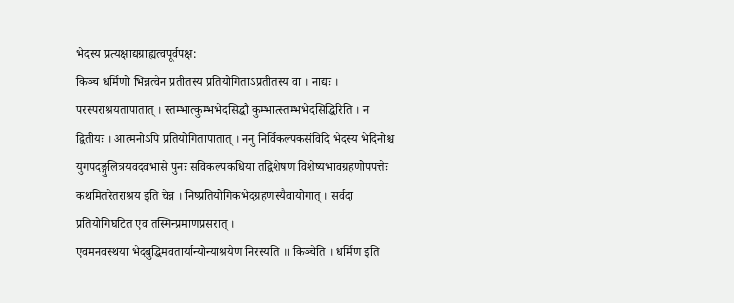भेदस्य प्रत्यक्षाद्यग्राह्यत्वपूर्वपक्ष:
किञ्च धर्मिणो भिन्नत्वेन प्रतीतस्य प्रतियोगिताऽप्रतीतस्य वा । नाद्यः । परस्पराश्रयतापातात् । स्तम्भात्कुम्भभेदसिद्धौ कुम्भात्स्तम्भभेदसिद्धिरिति । न द्वितीयः । आत्मनोऽपि प्रतियोगितापातात् । ननु निर्विकल्पकसंविदि भेदस्य भेदिनोश्च युगपदङ्गुलित्रयवदवभासे पुनः सविकल्पकधिया तद्विशेषण विशेष्यभावग्रहणोपपत्तेः कथमितरेतराश्रय इति चेन्न । निष्प्रतियोगिकभेदग्रहणस्यैवायोगात् । सर्वदा प्रतियोगिघटित एव तस्मिन्प्रमाणप्रसरात् ।
एवमनवस्थया भेदबुद्धिमवतार्यान्योन्याश्रयेण निरस्यति ॥ किञ्चेति । धर्मिण इति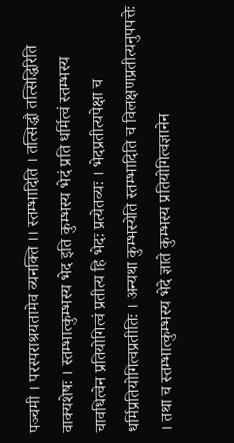पञ्चमी । परस्पराश्रयतामेव व्यनक्ति ।। स्तम्भादिति । तत्सिद्धौ तत्सिद्धिरिति वाक्यशेषः । स्तम्भात्कुम्भस्य भेद इति कुम्भस्य भेदं प्रति धर्मित्वं स्तम्भस्य चावधित्वेन प्रतियोगित्वं प्रतीत्य हि भेदः प्रत्येतव्यः । भेदप्रतीत्यपेक्षा च धर्मिप्रतियोगित्वप्रतीतिः । अन्यथा कुम्भस्येति स्तम्भादिति च विलक्षणप्रतीत्यनुपपत्तेः । तथा च स्तम्भात्कुम्भस्य भेदे ज्ञाते कुम्भस्य प्रतियोगित्वज्ञानेन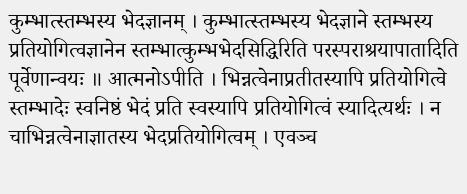कुम्भात्स्तम्भस्य भेदज्ञानम् । कुम्भात्स्तम्भस्य भेदज्ञाने स्तम्भस्य प्रतियोगित्वज्ञानेन स्तम्भात्कुम्भभेदसिद्धिरिति परस्पराश्रयापातादिति पूर्वेणान्वयः ॥ आत्मनोऽपीति । भिन्नत्वेनाप्रतीतस्यापि प्रतियोगित्वे स्तम्भादेः स्वनिष्ठं भेदं प्रति स्वस्यापि प्रतियोगित्वं स्यादित्यर्थः । न चाभिन्नत्वेनाज्ञातस्य भेदप्रतियोगित्वम् । एवञ्च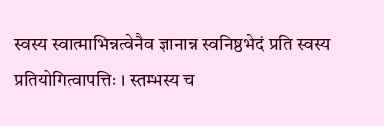स्वस्य स्वात्माभिन्नत्वेनैव ज्ञानान्न स्वनिष्ठभेदं प्रति स्वस्य प्रतियोगित्वापत्तिः । स्तम्भस्य च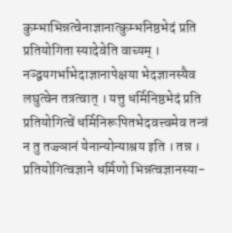कुम्भाभिन्नत्वेनाज्ञानात्कुम्भनिष्ठभेदं प्रति प्रतियोगिता स्यादेवेति वाच्यम् । नञ्द्वयगर्भाभेदाज्ञानापेक्षया भेदज्ञानस्यैव लघुत्वेन तत्रत्वात् । यत्तु धर्मिनिष्ठभेदं प्रति प्रतियोगित्वें धर्मिनिरूपितभेदवत्त्वमेव तन्त्रं न तु तज्ज्ञानं येनान्योन्याश्रय इति । तन्न । प्रतियोगित्वज्ञाने धर्मिणो भिन्नत्वज्ञानस्या-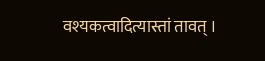वश्यकत्वादित्यास्तां तावत् ।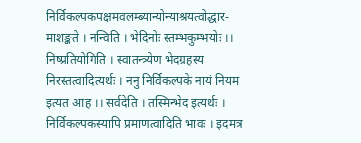निर्विकल्पकपक्षमवलम्ब्यान्योन्याश्रयत्वोद्धार- माशङ्कते । नन्विति । भेदिनोः स्तम्भकुम्भयोः ।। निष्प्रतियोगिति । स्वातन्त्र्येण भेदग्रहस्य निरस्तत्वादित्यर्थः । ननु निर्विकल्पके नायं नियम इत्यत आह ।। सर्वदेति । तस्मिन्भेद इत्यर्थः । निर्विकल्पकस्यापि प्रमाणत्वादिति भावः । इदमत्र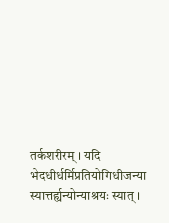तर्कशरीरम् । यदि भेदधीर्धर्मिप्रतियोगिधीजन्या स्यात्तर्ह्यन्योन्याश्रयः स्यात् ।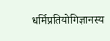धर्मिप्रतियोगिज्ञानस्य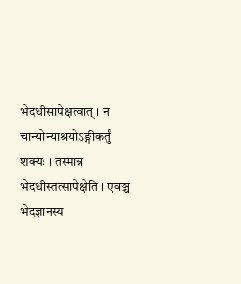भेदधीसापेक्षत्वात् । न चान्योन्याश्रयोऽङ्गीकर्तुं शक्यः । तस्मान्न भेदधीस्तत्सापेक्षेति । एवञ्च भेदज्ञानस्य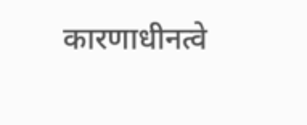कारणाधीनत्वे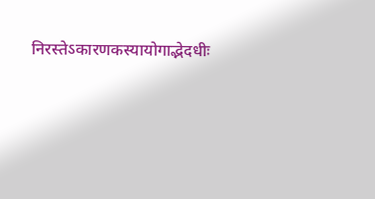निरस्तेऽकारणकस्यायोगाद्भेदधीः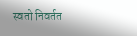स्वतो निवर्तत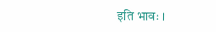इति भावः ।